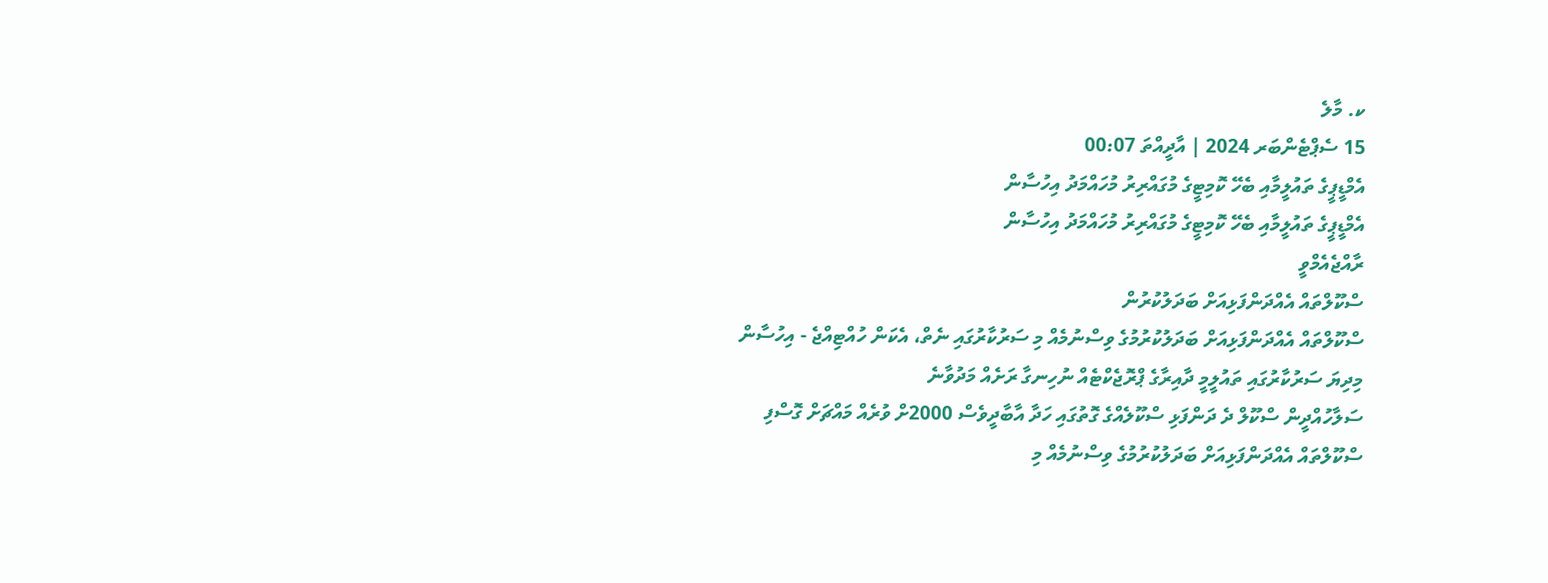ކ. މާލެ
15 ސެޕްޓެންބަރ 2024 | އާދީއްތަ 00:07
އެމްޑީޕީގެ ތައުލީމާއި ބެހޭ ކޮމިޓީގެ މުގައްރިރު މުހައްމަދު އިހުސާން
އެމްޑީޕީގެ ތައުލީމާއި ބެހޭ ކޮމިޓީގެ މުގައްރިރު މުހައްމަދު އިހުސާން
ރާއްޖެއެމްވީ
ސްކޫލްތައް އެއްދަންފަޅިއަށް ބަދަލުކުރުން
ސްކޫލްތައް އެއްދަންފަޅިއަށް ބަދަލުކުރުމުގެ ވިސްނުމެއް މި ސަރުކާރުގައި ނެތް، އެކަން ހުއްޓިއްޖެ - އިހުސާން
މިދިޔަ ސަރުކާރުގައި ތައުލީމީ ދާއިރާގެ ޕްރޮޖެކްޓެއް ނުހިނގާ ރަށެއް މަދުވާނެ
ސަލާހުއްދީން ސްކޫލް ދެ ދަންފަޅި ސްކޫލެއްގެ ގޮތުގައި ހަދާ އާބާދީވެސް 2000ށް ވުރެއް މައްޗަށް ގޮސްފި
ސްކޫލްތައް އެއްދަންފަޅިއަށް ބަދަލުކުރުމުގެ ވިސްނުމެއް މި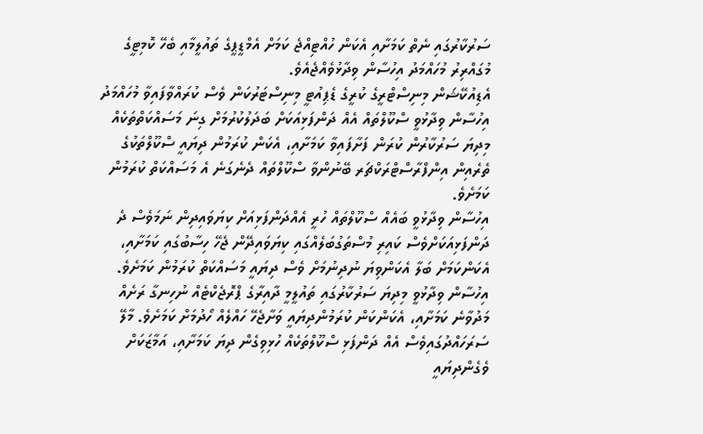ސަރުކާރުގައި ނެތް ކަމަށާއި އެކަން ހުއްޓިއްޖެ ކަމަށް އެމްޑީޕީގެ ތައުލީމާއި ބެހޭ ކޮމިޓީގެ މުގައްރިރު މުހައްމަދު އިހުސާން ވިދާޅުވެއްޖެއެވެ.
އެޑިއުކޭޝަން މިނިސްޓްރީގެ ކުރީގެ ޑެޕިއުޓީ މިނިސްޓަރުކަން ވެސް ކުރައްވާފައިވާ މުހައްމަދު އިހުސާން ވިދާޅުވީ ސްކޫލްތައް އެއް ދަންފަޅިއަކަށް ބަދަލުކުރުމަށް ގިނަ މަސައްކަތްތަކެއް މިދިޔަ ސަރުކާރުން ކުރަން ފަށާފައިވާ ކަމަށާއި، އެކަން ކުރަމުން ދިޔައީ ސްކޫލްތަކުގެ ތެރެއިން އިންފްރާސްޓްރަކްޗަރ ބޭނުންވާ ސްކޫލްތައް ދެނެގަނެ އެ މަސައްކަތް ކުރަމުން ކަމަށެވެ.
އިހުސާން ވިދާޅުވީ ބައެއް ސްކޫލްތައް ހުރީ އެއްދަންފަޅިއަށް ކިޔަވައިދިން ނަމަވެސް ދެ ދަންފަޅިއަކަށްވެސް ކައިރި މުސްތަގުބަލެއްގައި ކިޔަވައިދޭން ޖެހޭ ހިސާބުގައި ކަމަށާއި، އެކަންކަމަށް ބަލާ އެކަންވިޔަ ނުދިނުމަށް ވެސް ދިޔައީ މަސައްކަތް ކުރަމުން ކަމަށެވެ.
އިހުސާން ވިދާޅުވީ މިދިޔަ ސަރުކާރުގައި ތައުލީމީ ދާއިރާގެ ޕްރޮޖެކްޓެއް ނުހިނގާ ރަށެއް މަދުވާނެ ކަމަށާއި، އެކަންކަން ކުރަމުންދިޔައީ ވަށާޖެހޭ ހައްލެއް ހޯދުމަށް ކަމަށެވެ. މާލޭ ސަރަހައްދުގައިވެސް އެއް ދަންފަޅި ސްކޫލްތަކެއް ހުޅިވިގެން ދިޔަ ކަމަށާއި، އަމާޒަކަށް ވެގެންދިޔައީ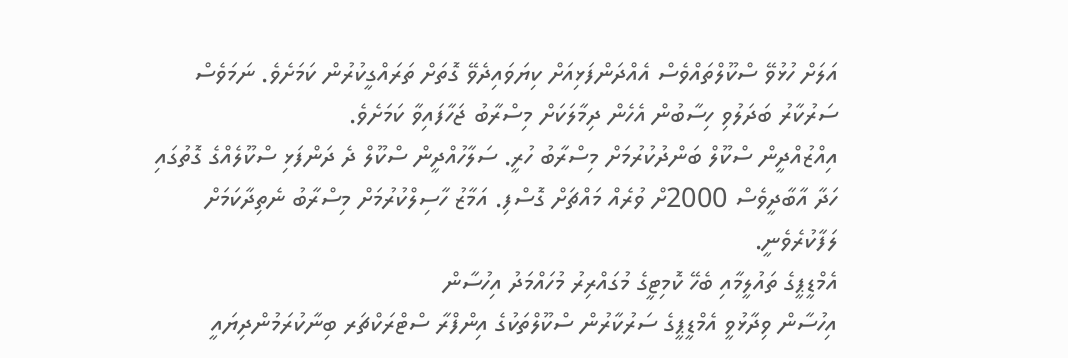އަލަށް ހުޅުވޭ ސްކޫލްތައްވެސް އެއްދަންފަޅިއަށް ކިޔަވައިދެވޭ ގޮތަށް ތަރައްގީކުރުން ކަމަށެވެ. ނަމަވެސް ސަރުކާރު ބަދަލުވި ހިސާބުން އެހެން ދިމާލަކަށް މިސްރާބު ޖަހާފައިވާ ކަމަށެވެ.
އިއްޒުއްދީން ސްކޫލް ބަންދުކުރުމަށް މިސްރާބު ހުރީ. ސަލާހުއްދީން ސްކޫލް ދެ ދަންފަޅި ސްކޫލެއްގެ ގޮތުގައި ހަދާ އާބާދީވެސް 2000ށް ވުރެއް މައްޗަށް ގޮސްފި. އަމާޒު ހާސިލްކުރުމަށް މިސްރާބު ނެތިދާކަމަށް ލަފާކުރެވެނީ.
އެމްޑީޕީގެ ތައުލީމާއި ބެހޭ ކޮމިޓީގެ މުގައްރިރު މުހައްމަދު އިހުސާން
އިހުސާން ވިދާޅުވީ އެމްޑީޕީގެ ސަރުކާރުން ސްކޫލްތަކުގެ އިންފްރާ ސްޓްރަކްޗަރ ބިނާކުރަމުންދިޔައީ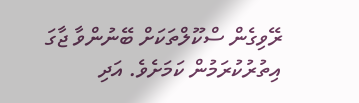ރޭވިގެން ސްކޫލްތަކަށް ބޭނުންވާ ޖާގަ އިތުރުކުރަމުން ކަމަށެވެ. އަދި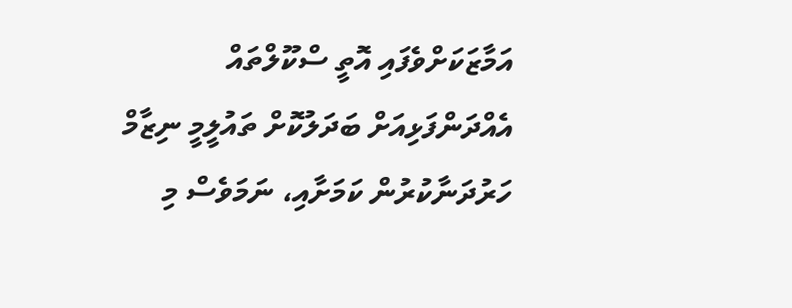އަމާޒަކަށްވެފައި އޮތީ ސްކޫލްތައް އެއްދަންފަޅިއަށް ބަދަލުކޮށް ތައުލީމީ ނިޒާމް ހަރުދަނާކުރުން ކަމަށާއި، ނަމަވެސް މި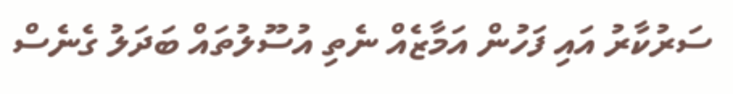ސަރުކާރު އައި ފަހުން އަމާޒެއް ނެތި އުސޫލުތައް ބަދަލު ގެނެސް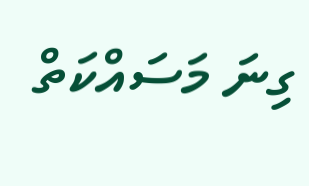ގިނަ މަސައްކަތް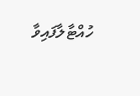ހުއްޓާލާފައިވާ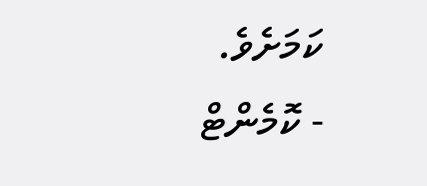ކަމަށެވެ.
- ކޮމެންޓް